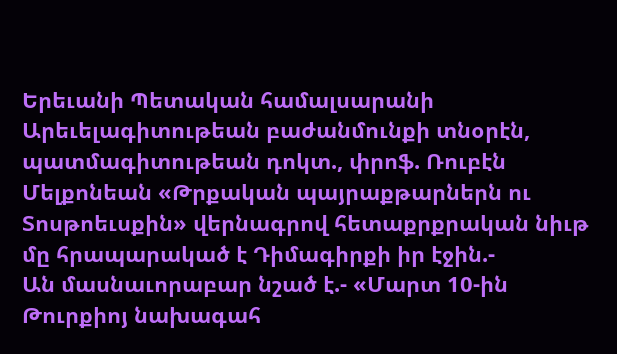Երեւանի Պետական համալսարանի Արեւելագիտութեան բաժանմունքի տնօրէն, պատմագիտութեան դոկտ., փրոֆ. Ռուբէն Մելքոնեան «Թրքական պայրաքթարներն ու Տոսթոեւսքին» վերնագրով հետաքրքրական նիւթ մը հրապարակած է Դիմագիրքի իր էջին.-
Ան մասնաւորաբար նշած է.- «Մարտ 10-ին Թուրքիոյ նախագահ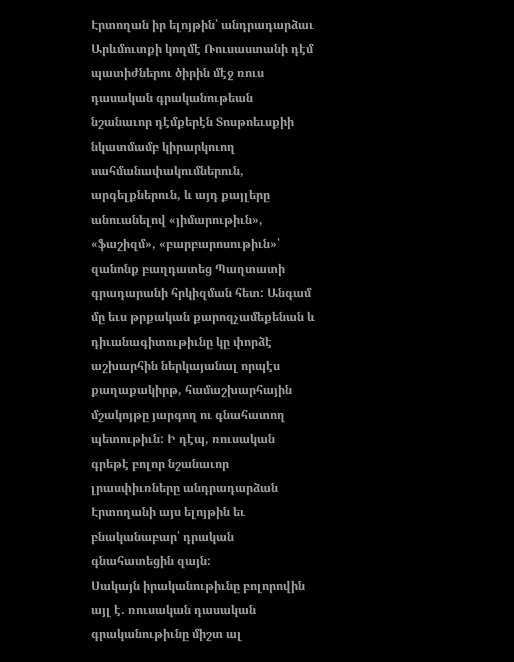Էրտողան իր ելոյթին՝ անդրադարձաւ Արևմուտքի կողմէ Ռուսաստանի դէմ պատիժներու ծիրին մէջ ռուս դասական գրականութեան նշանաւոր դէմքերէն Տոսթոեւսքիի նկատմամբ կիրարկուող սահմանափակումներուն, արգելքներուն, և այդ քայլերը անուանելով «յիմարութիւն», «ֆաշիզմ», «բարբարոսութիւն»՝ զանոնք բաղդատեց Պաղտատի գրադարանի հրկիզման հետ: Անգամ մը եւս թրքական քարոզչամեքենան և դիւանագիտութիւնը կը փորձէ աշխարհին ներկայանալ որպէս քաղաքակիրթ, համաշխարհային մշակոյթը յարգող ու գնահատող պետութիւն: Ի դէպ, ռուսական գրեթէ բոլոր նշանաւոր լրասփիւռները անդրադարձան Էրտողանի այս ելոյթին եւ բնականաբար՝ դրական գնահատեցին զայն:
Սակայն իրականութիւնը բոլորովին այլ է. ռուսական դասական գրականութիւնը միշտ ալ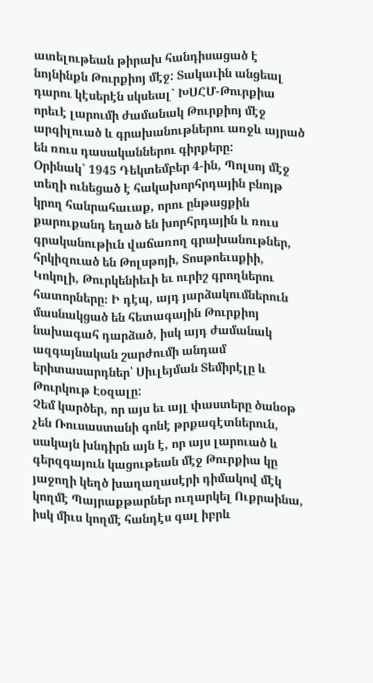ատելութեան թիրախ հանդիսացած է նոյնինքն Թուրքիոյ մէջ: Տակաւին անցեալ դարու կէսերէն սկսեալ` ԽՍՀՄ-Թուրքիա որեւէ լարումի ժամանակ Թուրքիոյ մէջ արգիլուած և գրախանութներու առջև այրած են ռուս դասականներու գիրքերը:
Օրինակ` 1945 Դեկտեմբեր 4-ին, Պոլսոյ մէջ տեղի ունեցած է հակախորհրդային բնոյթ կրող հանրահաւաք, որու ընթացքին քարուքանդ եղած են խորհրդային և ռուս գրականութիւն վաճառող գրախանութներ, հրկիզուած են Թոլսթոյի, Տոսթոեւսքիի, Կոկոլի, Թուրկենիեւի եւ ուրիշ գրողներու հատորները։ Ի դէպ, այդ յարձակումներուն մասնակցած են հետագային Թուրքիոյ նախագահ դարձած, իսկ այդ ժամանակ ազգայնական շարժումի անդամ երիտասարդներ՝ Սիւլեյման Տեմիրէլը և Թուրկութ Էօզալը:
Չեմ կարծեր, որ այս եւ այլ փաստերը ծանօթ չեն Ռուսաստանի գոնէ թրքագէտներուն, սակայն խնդիրն այն է, որ այս լարուած և գերզգայուն կացութեան մէջ Թուրքիա կը յաջողի կեղծ խաղաղասէրի դիմակով մէկ կողմէ Պայրաքթարներ ուղարկել Ուքրաինա, իսկ միւս կողմէ հանդէս գալ իբրև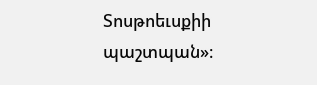Տոսթոեւսքիի պաշտպան»։